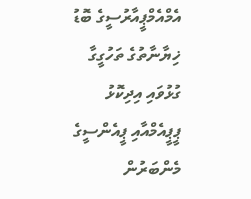އެމްއެމްޕީއާރުސީގެ ބޮޑު ޚިޔާނާތުގެ ތަހުގީގާ ގުޅުވައި އިދިކޮޅު ޕީޕީއެމްއާއި ޕީއެންސީގެ މެންބަރުން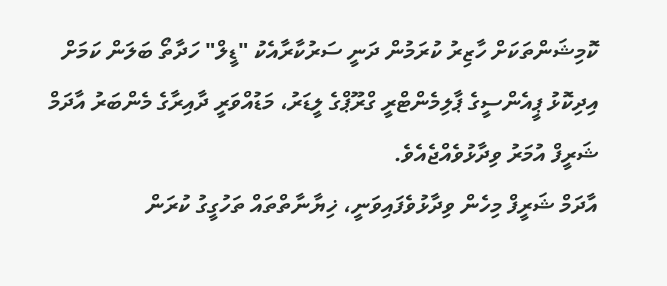ކޮމިޝަންތަކަށް ހާޒިރު ކުރަމުން ދަނީ ސަރުކާރާއެކު "ޑީލް" ހަދާތޯ ބަލަން ކަމަށް އިދިކޮޅު ޕީއެންސީގެ ޕާލިމެންޓްރީ ގްރޫޕްގެ ލީޑަރު، މަޑުއްވަރީ ދާއިރާގެ މެންބަރު އާދަމް ޝަރީފް އުމަރު ވިދާޅުވެއްޖެއެވެ.
އާދަމް ޝަރީފް މިހެން ވިދާޅުވެފައިވަނީ، ޚިޔާނާތްތައް ތަހުގީގު ކުރަން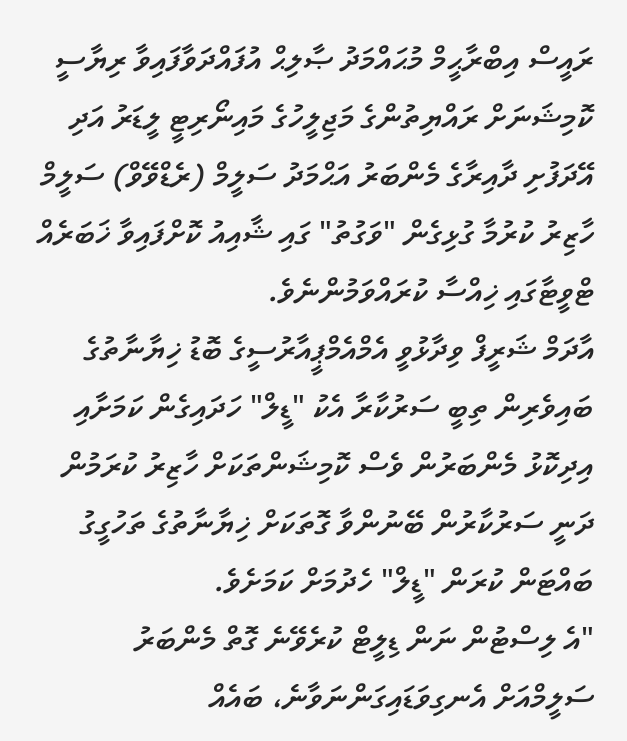ރައީސް އިބްރާޙީމް މުޙައްމަދު ޞާލިޙް އުފައްދަވާފައިވާ ރިޔާސީ ކޮމިޝަނަށް ރައްޔިތުންގެ މަޖިލީހުގެ މައިނޯރިޓީ ލީޑަރު އަދި އޭދަފުށި ދާއިރާގެ މެންބަރު އަޙްމަދު ސަލީމް (ރެޑްވޭވް) ސަލީމް ހާޒިރު ކުރުމާ ގުޅިގެން "ވަގުތު" ގައި ޝާއިއު ކޮށްފައިވާ ޚަބަރެއް ޓްވީޓާގައި ޚިއްސާ ކުރައްވަމުންނެވެ.
އާދަމް ޝަރީފް ވިދާޅުވީ އެމްއެމްޕީއާރުސީގެ ބޮޑު ޚިޔާނާތުގެ ބައިވެރިން ތިބީ ސަރުކާރާ އެކު "ޑީލް" ހަދައިގެން ކަމަށާއި އިދިކޮޅު މެންބަރުން ވެސް ކޮމިޝަންތަކަށް ހާޒިރު ކުރަމުން ދަނީ ސަރުކާރުން ބޭނުންވާ ގޮތަކަށް ޚިޔާނާތުގެ ތަހުގީގު ބައްޓަން ކުރަން "ޑީލް" ހެދުމަށް ކަމަށެވެ.
"އެ ލިސްޓުން ނަން ޑިލީޓް ކުރެވޭނެ ގޮތް މެންބަރު ސަލީމްއަށް އެނގިވަޑައިގަންނަވާނެ، ބައެއް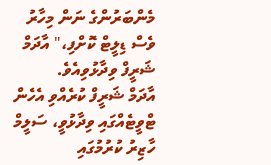މެންބަރުންގެ ނަން މިހާރު ވެސް ޑިލީޓް ކޮށްފި،" އާދަމް ޝަރީފް ވިދާޅުވިއެވެ.
އާދަމް ޝަރީފް ކުރެއްވި އެހެން ޓްވީޓެއްގައި ވިދާޅުވީ، ސަލީމް ހާޒިރު ކުރުމުގައި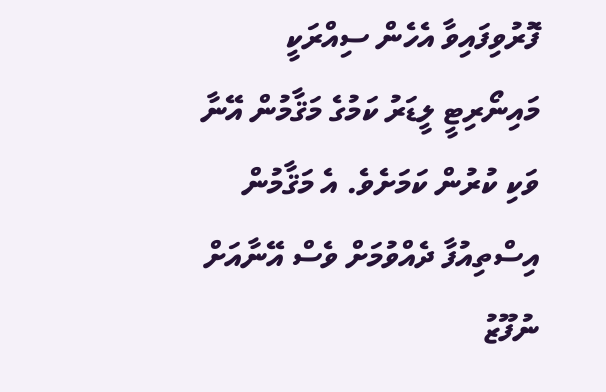ފޮރުވިފައިވާ އެހެން ސިއްރަކީ މައިނޯރިޓީ ލީޑަރު ކަމުގެ މަޤާމުން އޭނާ ވަކި ކުރުން ކަމަށެވެ. އެ މަޤާމުން އިސްތިއުފާ ދެއްވުމަށް ވެސް އޭނާއަށް ނުފޫޒު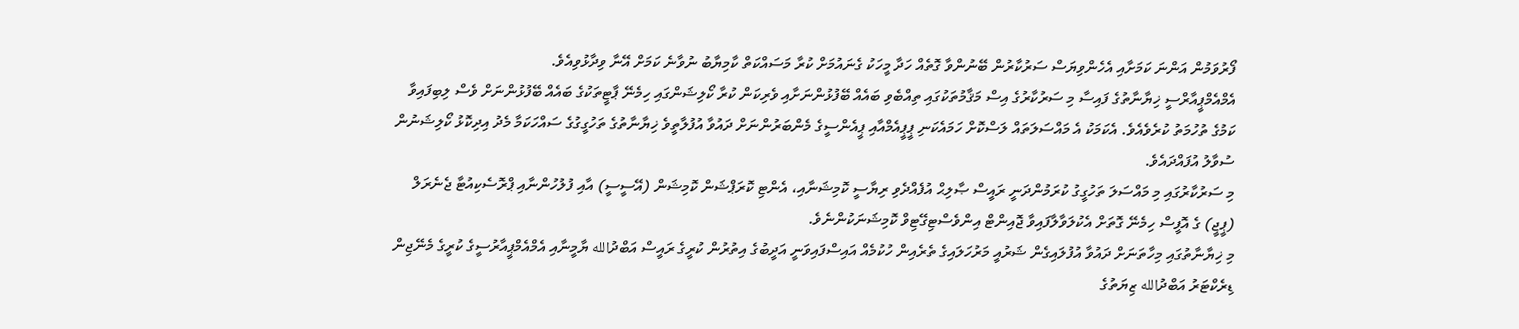ފޯރުވަމުން އަންނަ ކަމަށާއި އެހެންވިޔަސް ސަރުކާރުން ބޭނުންވާ ގޮތެއް ހަދާ މީހަކު ގެނައުމަށް ކުރާ މަސައްކަތް ކާމިޔާބު ނުވާނެ ކަމަށް އޭނާ ވިދާޅުވިއެވެ.
އެމްއެމްޕީއާރްސީ ޚިޔާނާތުގެ ފައިސާ މި ސަރުކާރުގެ އިސް މަޤާމުތަކުގައި ތިއްބެވި ބައެއް ބޭފުޅުންނަށާއި ވެރިކަން ކުރާ ކޯލިޝަންގައި ހިމެނޭ ޕާޓީތަކުގެ ބައެއް ބޭފުޅުންނަށް ވެސް ލިބިފައިވާ ކަމުގެ ތުހުމަތު ކުރެވެއެވެ. އެކަމަކު އެ މައްސަލަތައް ލަސްކޮށް ހަމައެކަނި ޕީޕީއެމްއާއި ޕީއެންސީގެ މެންބަރުންނަށް ދައުވާ އުފުލާތީވެ ޚިޔާނާތުގެ ތަހުގީގުގެ ސައްހަކަމާ މެދު އިދިކޮޅު ކޯލިޝަނުން ސުވާލު އުފައްދައެވެ.
މި ސަރުކާރުގައި މި މައްސަލަ ތަހުގީގު ކުރަމުންދަނީ ރައީސް ޞާލިޙް އުފެއްދެވި ރިޔާސީ ކޮމިޝަނާއި، އެންޓި ކޮރަޕްޝަން ކޮމިޝަން (އޭސީސީ) އާއި ފުލުހުންނާއި ޕްރޮސެކިއުޓާ ޖެނެރަލް (ޕީޖީ) ގެ އޮފީސް ހިމެނޭ ގޮތަށް އެކުލަވާލާފައިވާ ޖޮއިންޓް އިންވެސްޓިގޭޓިވް ކޮމިޝަނަކުންނެވެ.
މި ޚިޔާނާތުގައި މިހާތަނަށް ދައުވާ އުފުލައިގެން ޝަރުއީ މަރުހަލައިގެ ތެރެއިން ހުކުމެއް އައިސްފައިވަނީ އަދީބުގެ އިތުރުން ކުރީގެ ރައީސް އަބްދުالله ޔާމީނާއި އެމްއެމްޕީއާރުސީގެ ކުރީގެ މެނޭޖިން ޑިރެކްޓަރު އަބްދުالله ޒިޔަތުގެ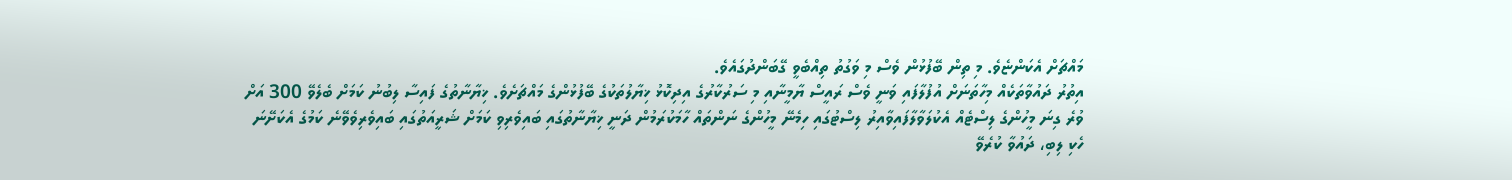މައްޗަށް އެކަންޏެވެ. މި ތިން ބޭފުޅުން ވެސް މި ވަގުތު ތިއްބެވީ ގޭބަންދުގައެވެ.
އިތުރު ދައުވާތަކެއް މިހާތަނަށް އުފުލާފައި ވަނީ ވެސް ރައީސް ޔާމީނާއި މި ސަރުކާރުގެ އިދިކޮޅު ޚިޔާލުތަކުގެ ބޭފުޅުންގެ މައްޗަށެވެ. ޚިޔާނާތުގެ ފައިސާ ލިބުނު ކަމަށް ބެލެވޭ 300 އަށް ވުރެ ގިނަ މީހުންގެ ލިސްޓެއް އެކުލަވާލާފައިވާއިރު ލިސްޓުގައި ހިމެނޭ މީހުންގެ ނަންތައް ހާމަކުރަމުން ދަނީ ޚިޔާނާތުގައި ބައިވެރިވި ކަމަށް ޝަރީއަތުގައި ބައިވެރިވެވޭނެ ކަމުގެ އެކަށޭނަ ހެކި ލިބި، ދައުވާ ކުރެވޭ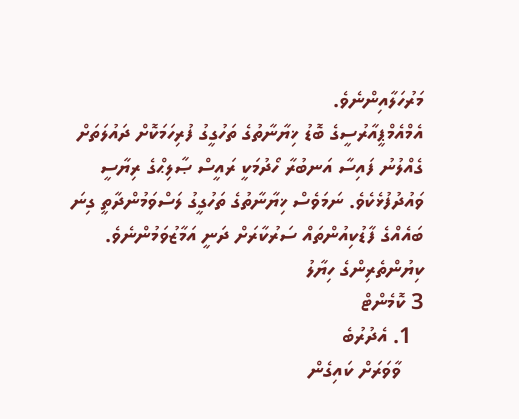މަރުހަލާއިންނެވެ.
އެމްއެމްޕީއާރުސީގެ ބޮޑު ޚިޔާނާތުގެ ތަހުގީގު ފުރިހަމަކޮށް ދައުލަތަށް ގެއްލުނު ފައިސާ އަނބުރާ ހޯދުމަކީ ރައީސް ޞާލިޙްގެ ރިޔާސީ ވައުދުފުޅެކެވެ. ނަމަވެސް ޚިޔާނާތުގެ ތަހުގީގު ލަސްވަމުންދާތީ ގިނަ ބައެއްގެ ފާޑުކިއުންތައް ސަރުކާރަށް ދަނީ އަމާޒުވަމުންނެވެ.
ކިޔުންތެރިންގެ ހިޔާލު
3 ކޮމެންޓް
  1. އެދުރުބެ
    ވާވަރަށް ކައިގެން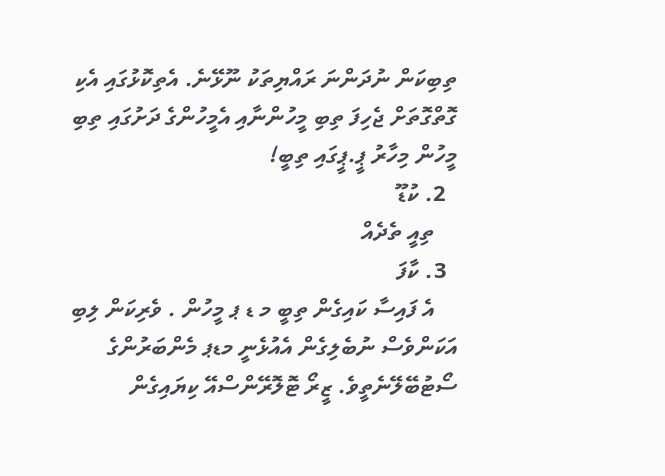ތިބިކަން ނުދަންނަ ރައްޔިތަކު ނޫޅޭނެ. އެތިކޮޅުގައި އެކި ގޮތްގޮތަށް ޖެހިފަ ތިބި މީހުންނާއި އެމީހުންގެ ދަށުގައި ތިބި މީހުން މިހާރު ޕީ.ޕީގައި ތިބީ!
  2. ކުޑޫ
    ތިއީ ތެދެއް
  3. ކާފަ
    އެ ފައިސާ ކައިގެން ތިބީ މ ޑ ޕ މީހުން . ވެރިކަން ލިބި އަކަންވެސް ނުބެލިގެން އެއުޅެނީ މޑޕ މެންބަރުންގެ ސޯޓުބޭލޭނެތީވެ. ޒީރޯ ޓޮލޮރޭންސްއޭ ކިޔައިގެން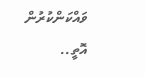ވައްކަންކުރުން އޮތީ..